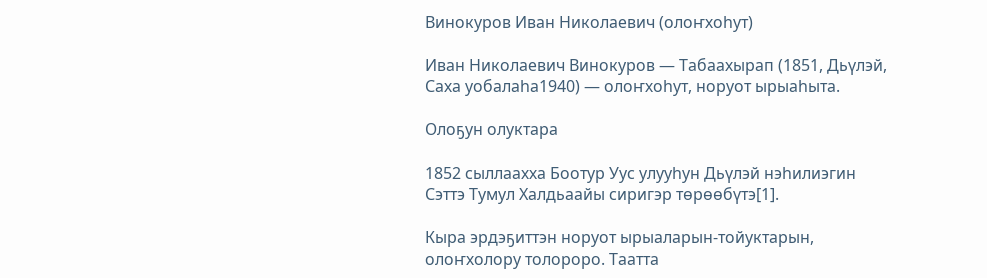Винокуров Иван Николаевич (олоҥхоһут)

Иван Николаевич Винокуров — Табаахырап (1851, Дьүлэй, Саха уобалаһа1940) — олоҥхоһут, норуот ырыаһыта.

Олоҕун олуктара

1852 сыллаахха Боотур Уус улууһун Дьүлэй нэһилиэгин Сэттэ Тумул Халдьаайы сиригэр төрөөбүтэ[1].

Кыра эрдэҕиттэн норуот ырыаларын-тойуктарын, олоҥхолору толороро. Таатта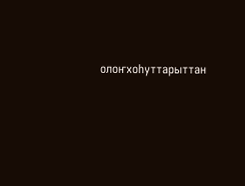олоҥхоһуттарыттан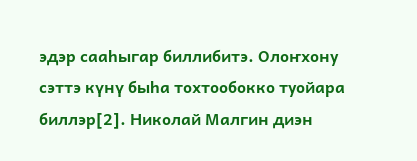эдэр сааһыгар биллибитэ. Олоҥхону сэттэ күнү быһа тохтообокко туойара биллэр[2]. Николай Малгин диэн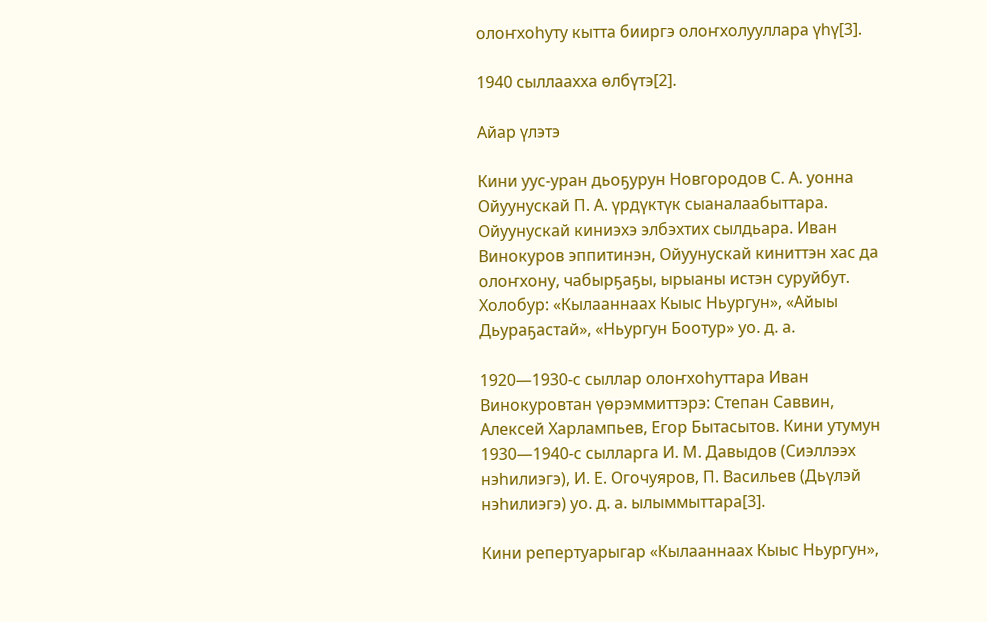олоҥхоһуту кытта бииргэ олоҥхолууллара үһү[3].

1940 сыллаахха өлбүтэ[2].

Айар үлэтэ

Кини уус-уран дьоҕурун Новгородов С. А. уонна Ойуунускай П. А. үрдүктүк сыаналаабыттара. Ойуунускай киниэхэ элбэхтих сылдьара. Иван Винокуров эппитинэн, Ойуунускай киниттэн хас да олоҥхону, чабырҕаҕы, ырыаны истэн суруйбут. Холобур: «Кылааннаах Кыыс Ньургун», «Айыы Дьураҕастай», «Ньургун Боотур» уо. д. а.

1920—1930-с сыллар олоҥхоһуттара Иван Винокуровтан үөрэммиттэрэ: Степан Саввин, Алексей Харлампьев, Егор Бытасытов. Кини утумун 1930—1940-с сылларга И. М. Давыдов (Сиэллээх нэһилиэгэ), И. Е. Огочуяров, П. Васильев (Дьүлэй нэһилиэгэ) уо. д. а. ылыммыттара[3].

Кини репертуарыгар «Кылааннаах Кыыс Ньургун»,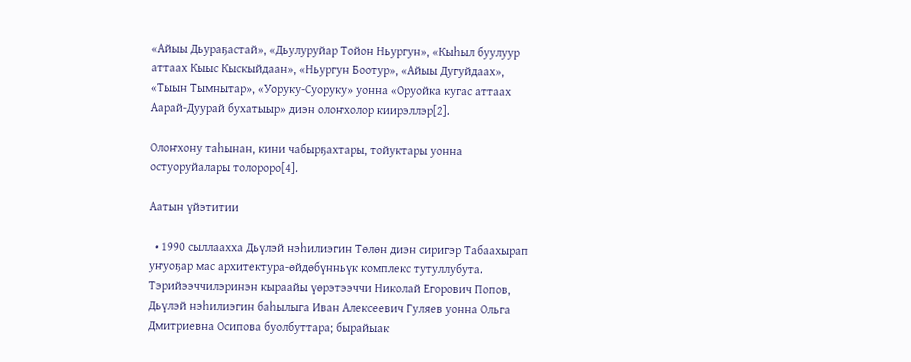«Айыы Дьураҕастай», «Дьулуруйар Тойон Ньургун», «Кыһыл буулуур аттаах Кыыс Кыскыйдаан», «Ньургун Боотур», «Айыы Дугуйдаах», «Тыын Тымнытар», «Уоруку-Суоруку» уонна «Оруойка кугас аттаах Аарай-Дуурай бухатыыр» диэн олоҥхолор киирэллэр[2].

Олоҥхону таһынан, кини чабырҕахтары, тойуктары уонна остуоруйалары толороро[4].

Аатын үйэтитии

  • 1990 сыллаахха Дьүлэй нэһилиэгин Төлөн диэн сиригэр Табаахырап уҥуоҕар мас архитектура-өйдөбүнньүк комплекс тутуллубута. Тэрийээччилэринэн кыраайы үөрэтээччи Николай Егорович Попов, Дьүлэй нэһилиэгин баһылыга Иван Алексеевич Гуляев уонна Ольга Дмитриевна Осипова буолбуттара; бырайыак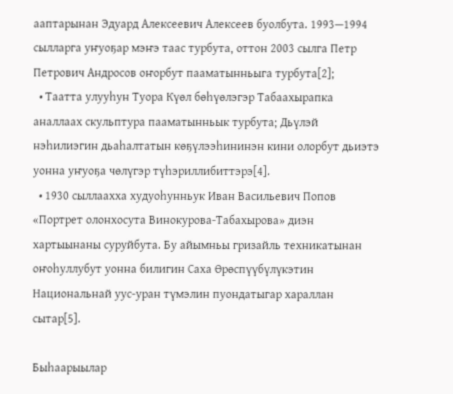ааптарынан Эдуард Алексеевич Алексеев буолбута. 1993—1994 сылларга уҥуоҕар мэҥэ таас турбута, оттон 2003 сылга Петр Петрович Андросов оҥорбут пааматынньыга турбута[2];
  • Таатта улууһун Туора Күөл бөһүөлэгэр Табаахырапка аналлаах скульптура пааматынньык турбута; Дьүлэй нэһилиэгин дьаһалтатын көҕүлээһининэн кини олорбут дьиэтэ уонна уҥуоҕа чөлүгэр түһэриллибиттэрэ[4].
  • 1930 сыллаахха худуоһунньук Иван Васильевич Попов «Портрет олонхосута Винокурова-Табахырова» диэн хартыынаны суруйбута. Бу айымньы гризайль техникатынан оҥоһуллубут уонна билигин Саха Өрөспүүбүлүкэтин Национальнай уус-уран түмэлин пуондатыгар хараллан сытар[5].

Быһаарыылар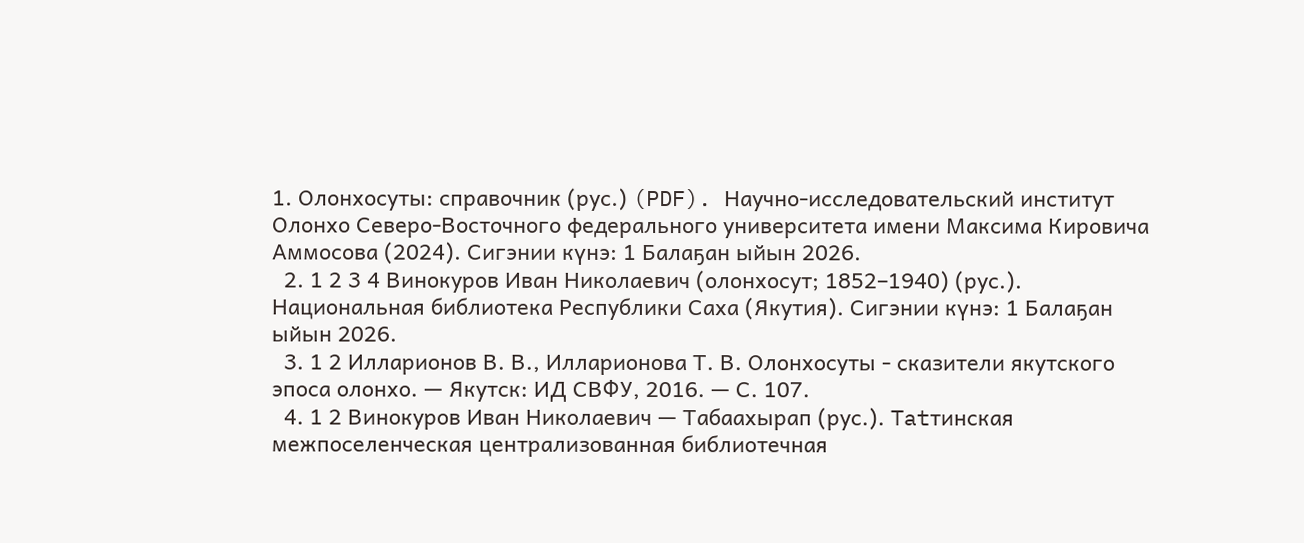1. Олонхосуты: справочник (рус.) (PDF). Научно-исследовательский институт Олонхо Северо-Восточного федерального университета имени Максима Кировича Аммосова (2024). Сигэнии күнэ: 1 Балаҕан ыйын 2026.
  2. 1 2 3 4 Винокуров Иван Николаевич (олонхосут; 1852–1940) (рус.). Национальная библиотека Республики Саха (Якутия). Сигэнии күнэ: 1 Балаҕан ыйын 2026.
  3. 1 2 Илларионов В. В., Илларионова Т. В. Олонхосуты - сказители якутского эпоса олонхо. — Якутск: ИД СВФУ, 2016. — С. 107.
  4. 1 2 Винокуров Иван Николаевич — Табаахырап (рус.). Tatтинская межпоселенческая централизованная библиотечная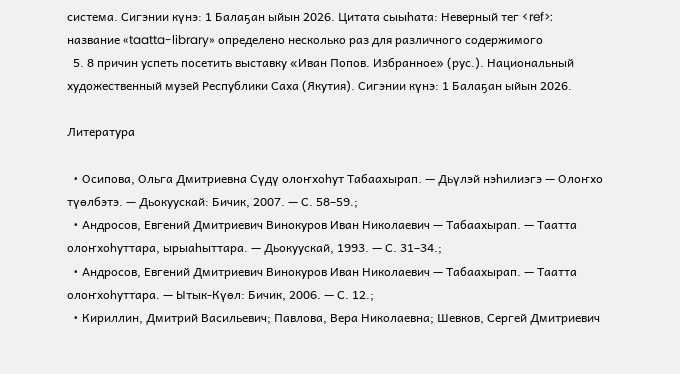система. Сигэнии күнэ: 1 Балаҕан ыйын 2026. Цитата сыыһата: Неверный тег <ref>: название «taatta-library» определено несколько раз для различного содержимого
  5. 8 причин успеть посетить выставку «Иван Попов. Избранное» (рус.). Национальный художественный музей Республики Саха (Якутия). Сигэнии күнэ: 1 Балаҕан ыйын 2026.

Литература

  • Осипова, Ольга Дмитриевна Сүдү олоҥхоһут Табаахырап. — Дьүлэй нэһилиэгэ — Олоҥхо түөлбэтэ. — Дьокуускай: Бичик, 2007. — С. 58–59.;
  • Андросов, Евгений Дмитриевич Винокуров Иван Николаевич — Табаахырап. — Таатта олоҥхоһуттара, ырыаһыттара. — Дьокуускай, 1993. — С. 31–34.;
  • Андросов, Евгений Дмитриевич Винокуров Иван Николаевич — Табаахырап. — Таатта олоҥхоһуттара. — Ытык-Күөл: Бичик, 2006. — С. 12.;
  • Кириллин, Дмитрий Васильевич; Павлова, Вера Николаевна; Шевков, Сергей Дмитриевич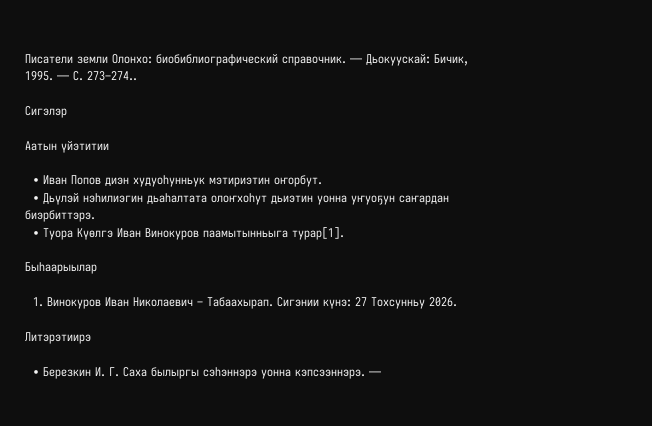Писатели земли Олонхо: биобиблиографический справочник. — Дьокуускай: Бичик, 1995. — С. 273–274..

Сигэлэр

Аатын үйэтитии

  • Иван Попов диэн худуоһунньук мэтириэтин оҥорбут.
  • Дьүлэй нэһилиэгин дьаһалтата олоҥхоһут дьиэтин уонна уҥуоҕун саҥардан биэрбиттэрэ.
  • Туора Күөлгэ Иван Винокуров паамытынньыга турар[1].

Быһаарыылар

  1. Винокуров Иван Николаевич – Табаахырап. Сигэнии күнэ: 27 Тохсунньу 2026.

Литэрэтиирэ

  • Березкин И. Г. Саха былыргы сэһэннэрэ уонна кэпсээннэрэ. —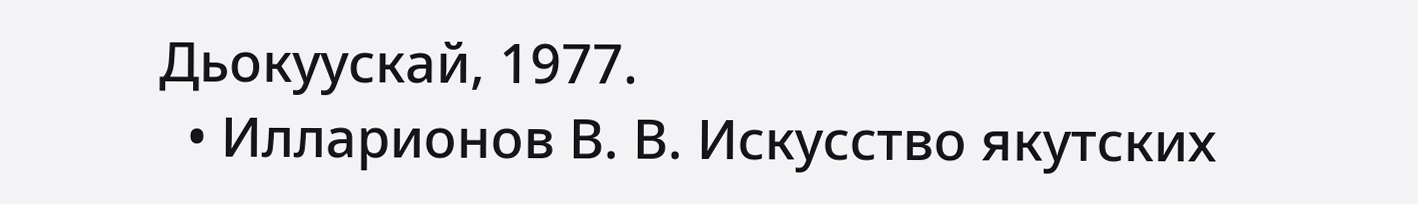Дьокуускай, 1977.
  • Илларионов В. В. Искусство якутских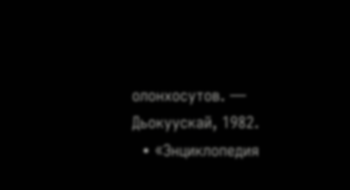олонхосутов. — Дьокуускай, 1982.
  • «Энциклопедия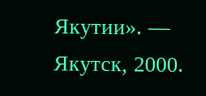Якутии». — Якутск, 2000.